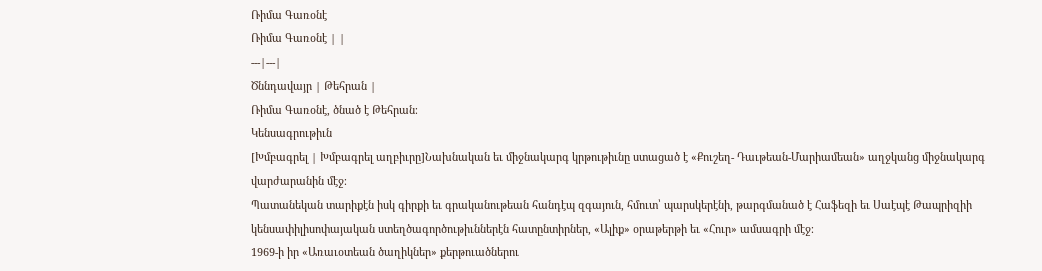Ռիմա Գառօնէ
Ռիմա Գառօնէ | |
---|---|
Ծննդավայր | Թեհրան |
Ռիմա Գառօնէ, ծնած է Թեհրան։
Կենսագրութիւն
[Խմբագրել | Խմբագրել աղբիւրը]Նախնական եւ միջնակարգ կրթութիւնը ստացած է «Քուշեղ- Դաւթեան-Մարիամեան» աղջկանց միջնակարգ վարժարանին մէջ։
Պատանեկան տարիքէն իսկ գիրքի եւ գրականութեան հանդէպ զգայուն, հմուտ՝ պարսկերէնի, թարգմանած է Հաֆեզի եւ Սաէպէ Թապրիզիի կենսափիլիսոփայական ստեղծագործութիւններէն հատընտիրներ, «Ալիք» օրաթերթի եւ «Հուր» ամսագրի մէջ։
1969-ի իր «Առաւօտեան ծաղիկներ» քերթուածներու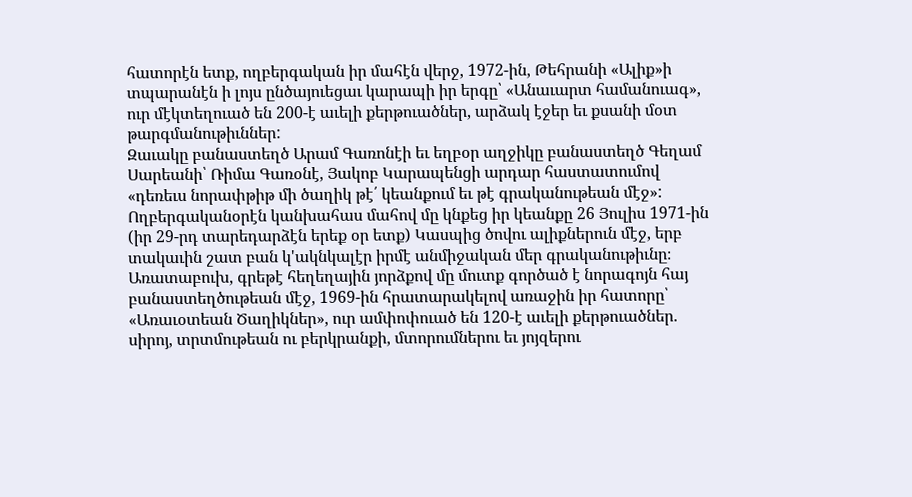հատորէն ետք, ողբերգական իր մահէն վերջ, 1972-ին, Թեհրանի «Ալիք»ի տպարանէն ի լոյս ընծայուեցաւ կարապի իր երգը՝ «Անաւարտ համանուագ», ուր մէկտեղուած են 200-է աւելի քերթուածներ, արձակ էջեր եւ քսանի մօտ թարգմանութիւններ:
Զաւակը բանաստեղծ Արամ Գառոնէի եւ եղբօր աղջիկը բանաստեղծ Գեղամ Սարեանի՝ Ռիմա Գառօնէ, Յակոբ Կարապենցի արդար հաստատումով «դեռեւս նորափթիթ մի ծաղիկ թէ՛ կեանքում եւ թէ գրականութեան մէջ»: Ողբերգականօրէն կանխահաս մահով մը կնքեց իր կեանքը 26 Յուլիս 1971-ին (իր 29-րդ տարեդարձէն երեք օր ետք) Կասպից ծովու ալիքներուն մէջ, երբ տակաւին շատ բան կ'ակնկալէր իրմէ անմիջական մեր գրականութիւնը։
Առատաբուխ, գրեթէ հեղեղային յորձքով մը մուտք գործած է նորագոյն հայ բանաստեղծութեան մէջ, 1969-ին հրատարակելով առաջին իր հատորը՝ «Առաւօտեան Ծաղիկներ», ուր ամփոփուած են 120-է աւելի քերթուածներ. սիրոյ, տրտմութեան ու բերկրանքի, մտորումներու եւ յոյզերու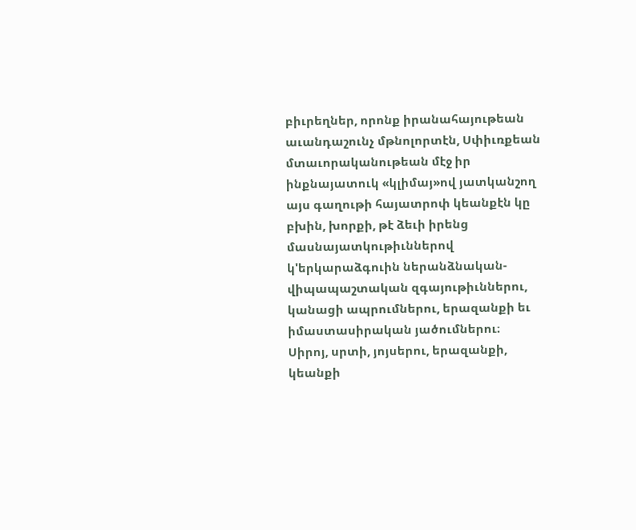բիւրեղներ, որոնք իրանահայութեան աւանդաշունչ մթնոլորտէն, Սփիւռքեան մտաւորականութեան մէջ իր ինքնայատուկ «կլիմայ»ով յատկանշող այս գաղութի հայատրոփ կեանքէն կը բխին, խորքի, թէ ձեւի իրենց մասնայատկութիւններով կ'երկարաձգուին ներանձնական- վիպապաշտական զգայութիւններու, կանացի ապրումներու, երազանքի եւ իմաստասիրական յածումներու։
Սիրոյ, սրտի, յոյսերու, երազանքի, կեանքի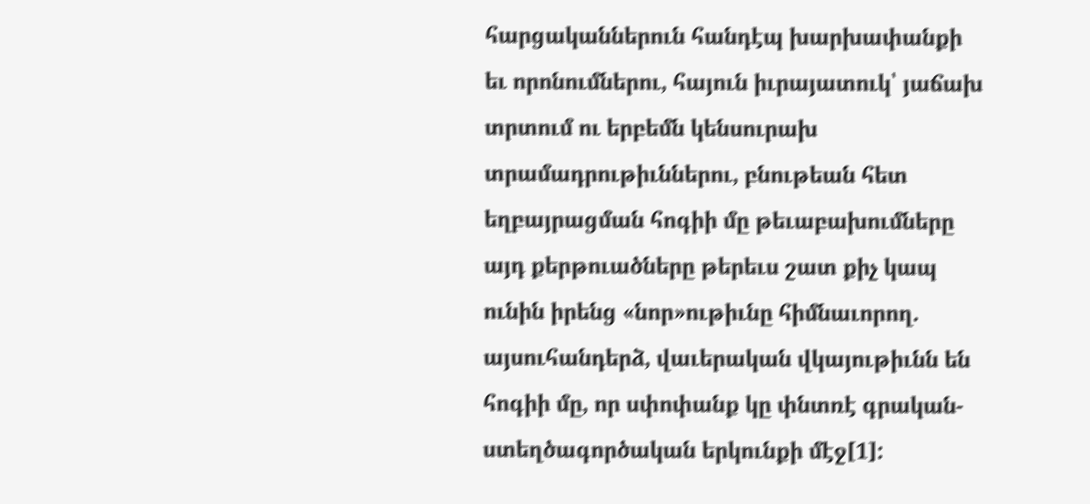հարցականներուն հանդէպ խարխափանքի եւ որոնումներու, հայուն իւրայատուկ՝ յաճախ տրտում ու երբեմն կենսուրախ տրամադրութիւններու, բնութեան հետ եղբայրացման հոգիի մը թեւաբախումները այդ քերթուածները թերեւս շատ քիչ կապ ունին իրենց «նոր»ութիւնը հիմնաւորող. այսուհանդերձ, վաւերական վկայութիւնն են հոգիի մը, որ սփոփանք կը փնտռէ գրական-ստեղծագործական երկունքի մէջ[1]: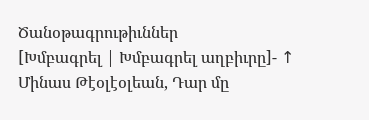Ծանօթագրութիւններ
[Խմբագրել | Խմբագրել աղբիւրը]- ↑ Մինաս Թէօլէօլեան, Դար մը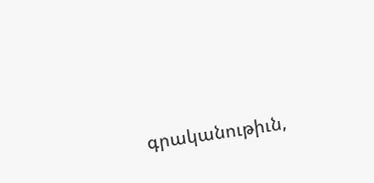գրականութիւն,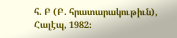հ. Բ (Բ. հրատարակութիւն), Հալէպ, 1982։